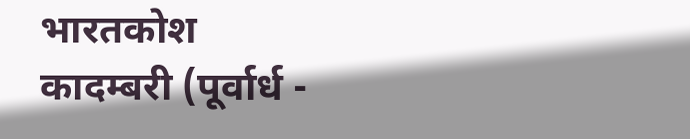भारतकोश
कादम्बरी (पूर्वार्ध -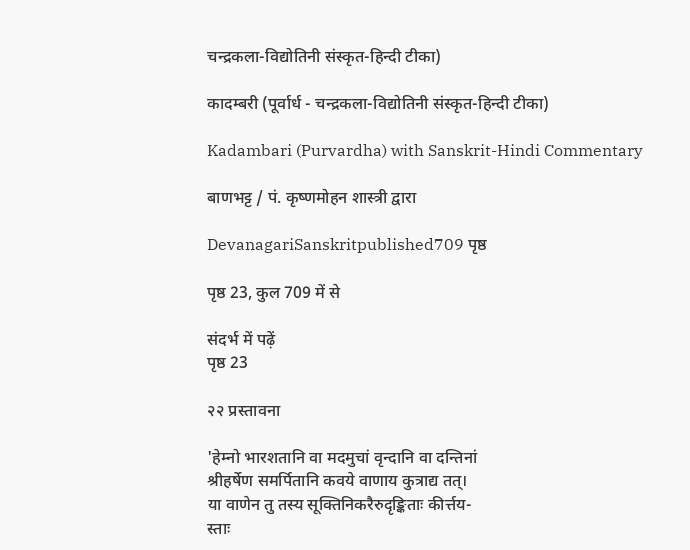चन्द्रकला-विद्योतिनी संस्कृत-हिन्दी टीका)

कादम्बरी (पूर्वार्ध - चन्द्रकला-विद्योतिनी संस्कृत-हिन्दी टीका)

Kadambari (Purvardha) with Sanskrit-Hindi Commentary

बाणभट्ट / पं. कृष्णमोहन शास्त्री द्वारा

DevanagariSanskritpublished709 पृष्ठ

पृष्ठ 23, कुल 709 में से

संदर्भ में पढ़ें
पृष्ठ 23

२२ प्रस्तावना

'हेम्नो भारशतानि वा मदमुचां वृन्दानि वा दन्तिनां
श्रीहर्षेण समर्पितानि कवये वाणाय कुत्राद्य तत्।
या वाणेन तु तस्य सूक्तिनिकरैरुदृङ्किताः कीर्त्तय-
स्ताः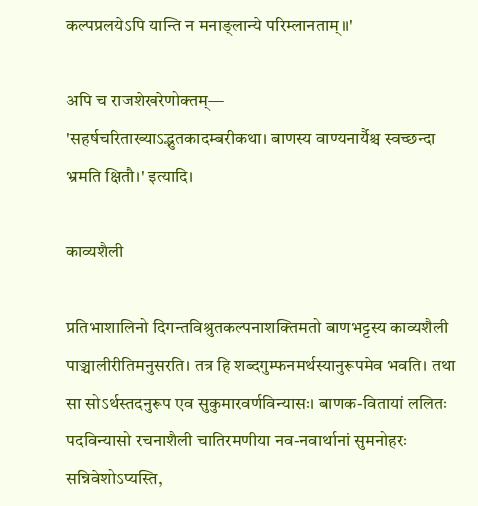कल्पप्रलयेऽपि यान्ति न मनाङ्लान्ये परिम्लानताम्॥'

अपि च राजशेखरेणोक्तम्—
'सहर्षचरिताख्याऽद्भुतकादम्बरीकथा। बाणस्य वाण्यनार्यैश्च स्वच्छन्दा भ्रमति क्षितौ।' इत्यादि।

काव्यशैली

प्रतिभाशालिनो दिगन्तविश्रुतकल्पनाशक्तिमतो बाणभट्टस्य काव्यशैली पाञ्चालीरीतिमनुसरति। तत्र हि शब्दगुम्फनमर्थस्यानुरूपमेव भवति। तथा सा सोऽर्थस्तदनुरूप एव सुकुमारवर्णविन्यासः। बाणक-वितायां ललितः पदविन्यासो रचनाशैली चातिरमणीया नव-नवार्थानां सुमनोहरः सन्निवेशोऽप्यस्ति,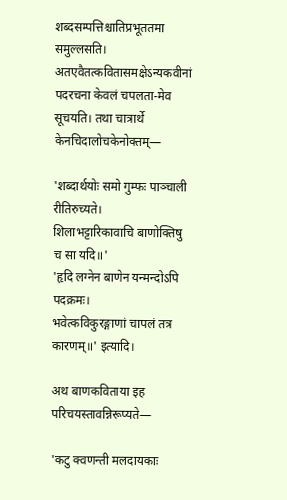शब्दसम्पत्तिश्चातिप्रभूततमा समुल्लसति। अतएवैतत्कवितासमक्षेऽन्यकवीनां पदरचना केवलं चपलता-मेव सूचयति। तथा चात्रार्थे केनचिदालोचकेनोक्तम्—

'शब्दार्थयोः समो गुम्फः पाञ्चाली रीतिरुच्यते।
शिलाभट्टारिकावाचि बाणोक्तिषु च सा यदि॥'
'हृदि लग्नेन बाणेन यन्मन्दोऽपि पदक्रमः।
भवेत्कविकुरङ्गाणां चापलं तत्र कारणम्॥' इत्यादि।

अथ बाणकविताया इह परिचयस्तावन्निरूप्यते—

'कटु क्वणन्ती मलदायकाः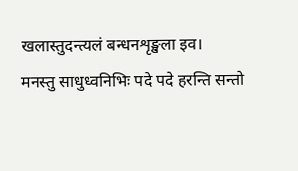खलास्तुदन्त्यलं बन्धनशृङ्खला इव।
मनस्तु साधुध्वनिभिः पदे पदे हरन्ति सन्तो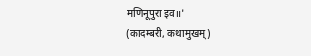मणिनूपुरा इव॥'
(कादम्बरी, कथामुखम्)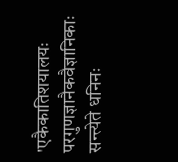'एकैकातिशयालयः परगुणज्ञानैकवैज्ञानिकाः
सन्त्येते धनिनः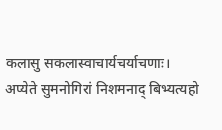कलासु सकलास्वाचार्यचर्याचणाः।
अप्येते सुमनोगिरां निशमनाद् बिभ्यत्यहो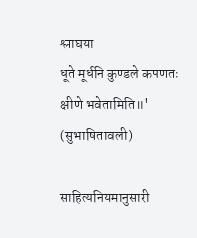श्लाघया
धूते मूर्धनि कुण्डले कपणतः क्षीणे भवेतामिति॥'
(सुभाषितावली)

साहित्यनियमानुसारी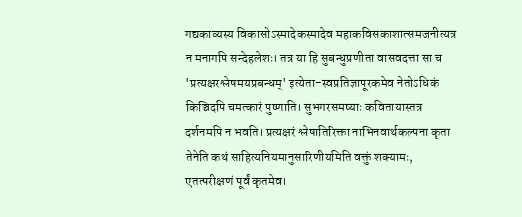गद्यकाव्यस्य विकासोऽस्मादेकस्मादेव महाकविसकाशात्समजनीत्यत्र न मनागपि सन्देहलेशः। तत्र या हि सुबन्धुप्रणीता वासवदत्ता सा च 'प्रत्यक्षरश्लेषमयप्रबन्धम्' इत्येता-स्वप्रतिज्ञापूरकमेव नेतोऽधिकं किञ्चिदपि चमत्कारं पुष्णाति। सुभगरसमष्याः कवितायास्तत्र दर्शनमपि न भवति। प्रत्यक्षरं श्लेषातिरिक्ता नाभिनवार्थकल्पना कृता तेनेति कथं साहित्यनियमानुसारिणीयमिति वक्तुं शक्यामः, एतत्परीक्षणं पूर्वं कृतमेव।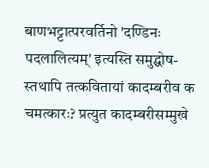बाणभट्टात्परवर्तिनो 'दण्डिनः पदलालित्यम्' इत्यस्ति समुद्घोष-स्तथापि तत्कवितायां कादम्बरीव क चमत्कारः? प्रत्युत कादम्बरीसम्मुखे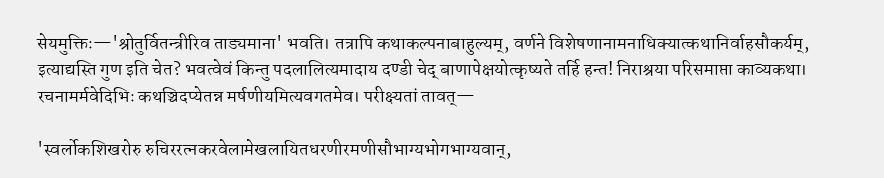सेयमुक्तिः—'श्रोतुर्वितन्त्रीरिव ताड्यमाना' भवति। तत्रापि कथाकल्पनाबाहुल्यम्, वर्णने विशेषणानामनाधिक्यात्कथानिर्वाहसौकर्यम्, इत्याद्यस्ति गुण इति चेत? भवत्वेवं किन्तु पदलालित्यमादाय दण्डी चेद् बाणापेक्षयोत्कृष्यते तर्हि हन्त! निराश्रया परिसमाप्ता काव्यकथा। रचनामर्मवेदिभिः कथञ्चिदप्येतन्न मर्षणीयमित्यवगतमेव। परीक्ष्यतां तावत्—

'स्वर्लोकशिखरोरु रुचिररत्नकरवेलामेखलायितधरणीरमणीसौभाग्यभोगभाग्यवान्,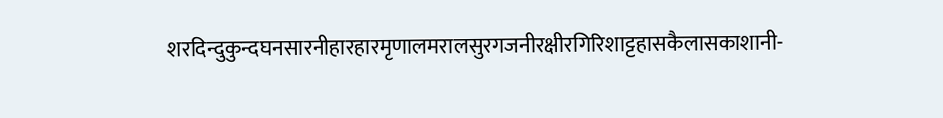शरदिन्दुकुन्दघनसारनीहारहारमृणालमरालसुरगजनीरक्षीरगिरिशाट्टहासकैलासकाशानी-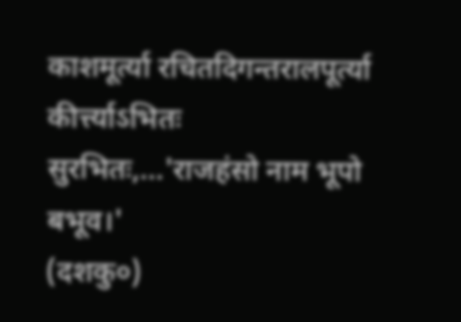काशमूर्त्या रचितदिगन्तरालपूर्त्या कीर्त्त्याऽभितः सुरभितः,...'राजहंसो नाम भूपो बभूव।'
(दशकु०)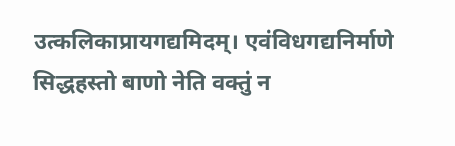उत्कलिकाप्रायगद्यमिदम्। एवंविधगद्यनिर्माणे सिद्धहस्तो बाणो नेति वक्तुं न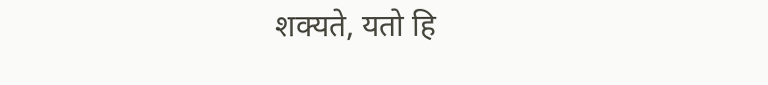शक्यते, यतो हि